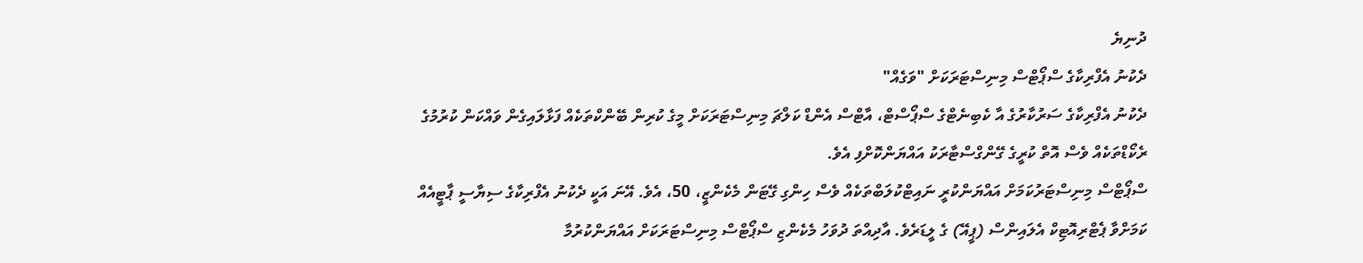ދުނިޔެ
ދެކުނު އެފްރިކާގެ ސްޕޯޓްސް މިނިސްޓަރަކަށް "ވަގެއް"
ދެކުނު އެފްރިކާގެ ސަރުކާރުގެ އާ ކެބިނެޓްގެ ސްޕޯސްޓް، އާޓްސް އެންޑް ކަލްޗަ މިނިސްޓަރަކަށް މީގެ ކުރިން ބޭންކްތަކެއް ފަޅާލައިގެން ވައްކަން ކުރުމުގެ ރެކޯޑްތަކެއް ވެސް އޮތް ކުރީގެ ގޭންގްސްޓާރަކު އައްޔަންކޮށްފި އެވެ.
ސްޕޯޓްސް މިނިސްޓަރުކަމަށް އައްޔަންކުރީ ނައިޓްކުލަބްތަކެއް ވެސް ހިންގި ގޭޓަން މެކެންޒީ، 50، އެވެ. އޭނަ އަކީ ދެކުނު އެފްރިކާގެ ސިޔާސީ ޕާޓީއެއް ކަމަށްވާ ޕެޓްރިއޮޓިކް އެލައިންސް (ޕީއޭ) ގެ ލީޑަރެވެ. އާދިއްތަ ދުވަހު މެކެންޒި ސްޕޯޓްސް މިނިސްޓަރަކަށް އައްޔަންކުރުމާ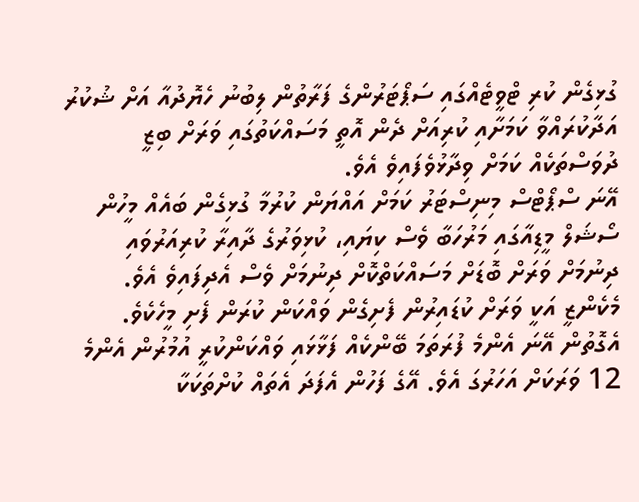ގުޅިގެން ކުރި ޓްވީޓެއްގައި ސަޕޯޓަރުންގެ ފަރާތުން ލިބުނު ހެޔޮދުއާ އަށް ޝުކުރު އަދާކުރައްވާ ކަމަށާއި ކުރިއަށް ދެން އޮތީ މަސައްކަތުގައި ވަރަށް ބިޒީ ދުވަސްތަކެއް ކަމަށް ވިދާޅުވެފައިވެ އެވެ.
އޭނަ ސްޕޯޓްސް މިނިސްޓަރު ކަމަށް އައްޔަން ކުރުމާ ގުޅިގެން ބައެއް މީހުން ސޯޝަލް މީޑިއާގައި މަރުހަބާ ވެސް ކިޔައި، ކުޅިވަރުގެ ދާއިރާ ކުރިއަރުވައި ދިނުމަށް ވަރަށް ބޮޑަށް މަސައްކަތްކޮށް ދިނުމަށް ވެސް އެދިފައިވެ އެވެ.
މެކެންޒީ އަކީ ވަރަށް ކުޑައިރުން ފެށިގެން ވައްކަން ކުރަން ފެށި މީހެކެވެ. އެގޮތުން އޭނަ އެންމެ ފުރަތަމަ ބޭންކެއް ފަޅާޅައި ވައްކަންކުރީ އުމުރުން އެންމެ 12 ވަރަކަށް އަހަރުގަ އެވެ. އޭގެ ފަހުން އެފަދަ އެތައް ކުށްތަކަކާ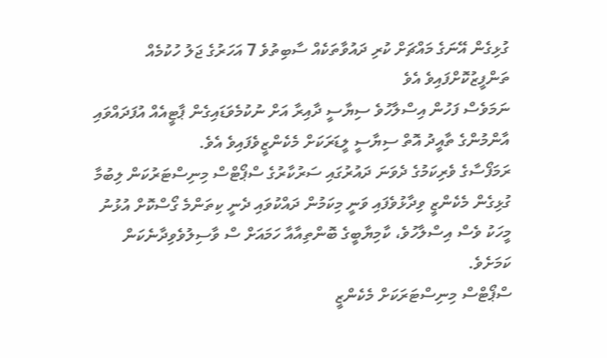ގުޅިގެން އޭނަގެ މައްޗަށް ކުރި ދައުވާތަކެއް ސާބިތުވެ 7 އަހަރުގެ ޖަލު ހުކުމެއް ތަންފީޒުކޮށްފައިވެ އެވެ
ނަމަވެސް ފަހުން އިސްލާހުވެ ސިޔާސީ ދާއިރާ އަށް ނުކުމެވަޑައިގެން ޕާޓީއެއް އުފަދައްވައި އާންމުންގެ ތާއީދު އޮތް ސިޔާސީ ލީޑަރަކަށް މެކެންޒީވެފައިވެ އެވެ.
ރަމަފޯސާގެ ވެރިކަމުގެ ދެވަނަ ދައުރުގައި ސަރުކާރުގެ ސްޕޯޓްސް މިނިސްޓަރުކަން ލިބުމާ ގުޅިގެން މެކެންޒީ ވިދާޅުވެފައި ވަނީ މިކަމުން ދައްކުވައި ދެނީ ކިތަންމެ ގޯސްކޮށް އުޅުނު މީހަކު ވެސް އިސްލާހުވެ، ކާމިޔާބީގެ ބޮންތިއާއާ ހަމައަށް ސް ވާސިލުވެވިދާނެކަން ކަމަށެވެ.
ސްޕޯޓްސް މިނިސްޓަރަކަށް މެކެންޒީ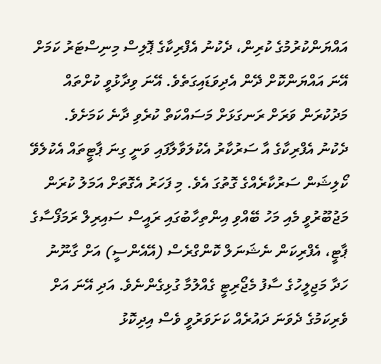އައްޔަންކުރުމުގެ ކުރިން، ދެކުނު އެފްރިކާގެ ޕޮލިސް މިނިސްޓަރު ކަމަށް އޭނަ އައްޔަންކޮށް ދޭން އެދިވަޑައިގަތެވެ. އޭނަ ވިދާޅުވީ ކުށްތައް މަދުކުރަން ވަރަށް ރަނގަޅަށް މަސައްކަތް ކުރެވި ދާނެ ކަމަށެވެ.
ދެކުނު އެފްރިކާގެ އާ ސަރުކާރު އެކުލަވާލާފައި ވަނީ ގިނަ ޕާޓީތައް އެކުލެވޭ ކޯލިޝަން ސަރުކާރެއްގެ ގޮތުގަ އެވެ. މި ފަހަރު އެގޮތަށް އަމަލު ކުރަން މަޖުބޫރުވީ މެއި މަހު ބޭއްވި އިންތިހާބުގައި ރައީސް ސައިރިލް ރަމަފޯސާގެ ޕާޓީ، އެފްރިކަން ނެޝަނަލް ކޮންގްރެސް (އޭއެންސީ) އަށް ގާނޫނު ހަދާ މަޖިލީހުގެ ސާފު މެޖޯރިޓީ ގެއްލުމާ ގުޅިގެންނެވެ. އަދި އޭނަ އަށް ވެރިކަމުގެ ދެވަނަ ދައުރެއް ކަށަވަރުވީ ވެސް އިދިކޮޅު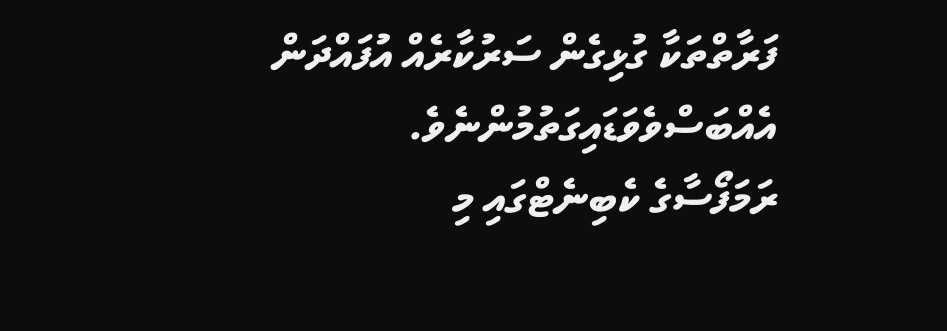ފަރާތްތަކާ ގުޅިގެން ސަރުކާރެއް އުފައްދަން އެއްބަސްވެވަޑައިގަތުމުންނެވެ.
ރަމަފޯސާގެ ކެބިނެޓްގައި މި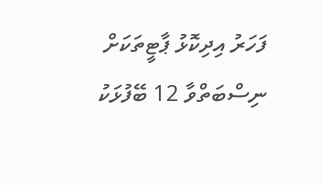ފަހަރު އިދިކޮޅު ޕާޓީތަކަށް ނިސްބަތްވާ 12 ބޭފުޅަކު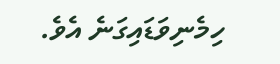ހިމެނިވަޑައިގަނެ އެވެ.